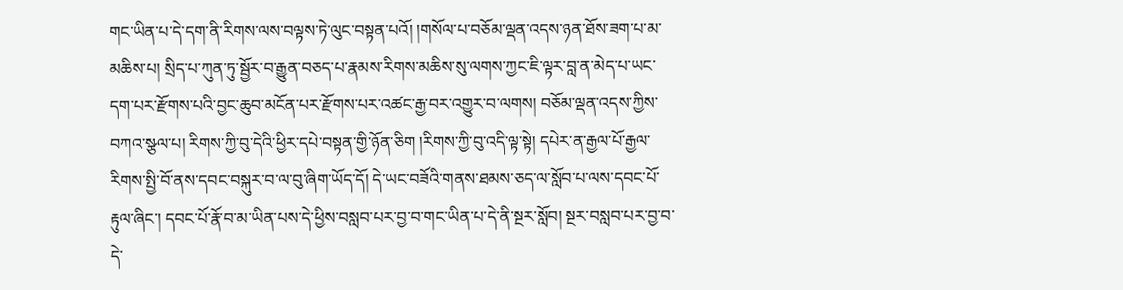གང་ཡིན་པ་དེ་དག་ནི་རིགས་ལས་བལྟས་ཏེ་ལུང་བསྟན་པའོ། །གསོལ་པ་བཅོམ་ལྡན་འདས་ཉན་ཐོས་ཟག་པ་མ་མཆིས་པ། སྲིད་པ་ཀུན་ཏུ་སྦྱོར་བ་རྒྱུན་བཅད་པ་རྣམས་རིགས་མཆིས་སུ་ལགས་ཀྱང་ཇི་ལྟར་བླ་ན་མེད་པ་ཡང་དག་པར་རྫོགས་པའི་བྱང་ཆུབ་མངོན་པར་རྫོགས་པར་འཚང་རྒྱ་བར་འགྱུར་བ་ལགས། བཅོམ་ལྡན་འདས་ཀྱིས་བཀའ་སྩལ་པ། རིགས་ཀྱི་བུ་དེའི་ཕྱིར་དཔེ་བསྟན་གྱི་ཉོན་ཅིག །རིགས་ཀྱི་བུ་འདི་ལྟ་སྟེ། དཔེར་ན་རྒྱལ་པོ་རྒྱལ་རིགས་སྤྱི་བོ་ནས་དབང་བསྐུར་བ་ལ་བུ་ཞིག་ཡོད་དོ། དེ་ཡང་བཟོའི་གནས་ཐམས་ཅད་ལ་སློབ་པ་ལས་དབང་པོ་རྟུལ་ཞིང་། དབང་པོ་རྣོ་བ་མ་ཡིན་པས་དེ་ཕྱིས་བསླབ་པར་བྱ་བ་གང་ཡིན་པ་དེ་ནི་སྔར་སློབ། སྔར་བསླབ་པར་བྱ་བ་དེ་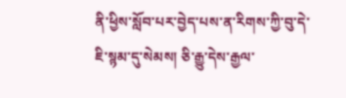ནི་ཕྱིས་སློབ་པར་བྱེད་པས་ན་རིགས་ཀྱི་བུ་དེ་ཇི་སྙམ་དུ་སེམས། ཅི་རྒྱུ་དེས་རྒྱལ་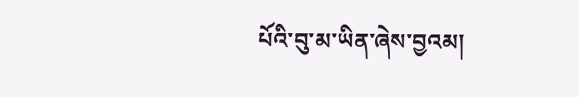པོའི་བུ་མ་ཡིན་ཞེས་བྱའམ།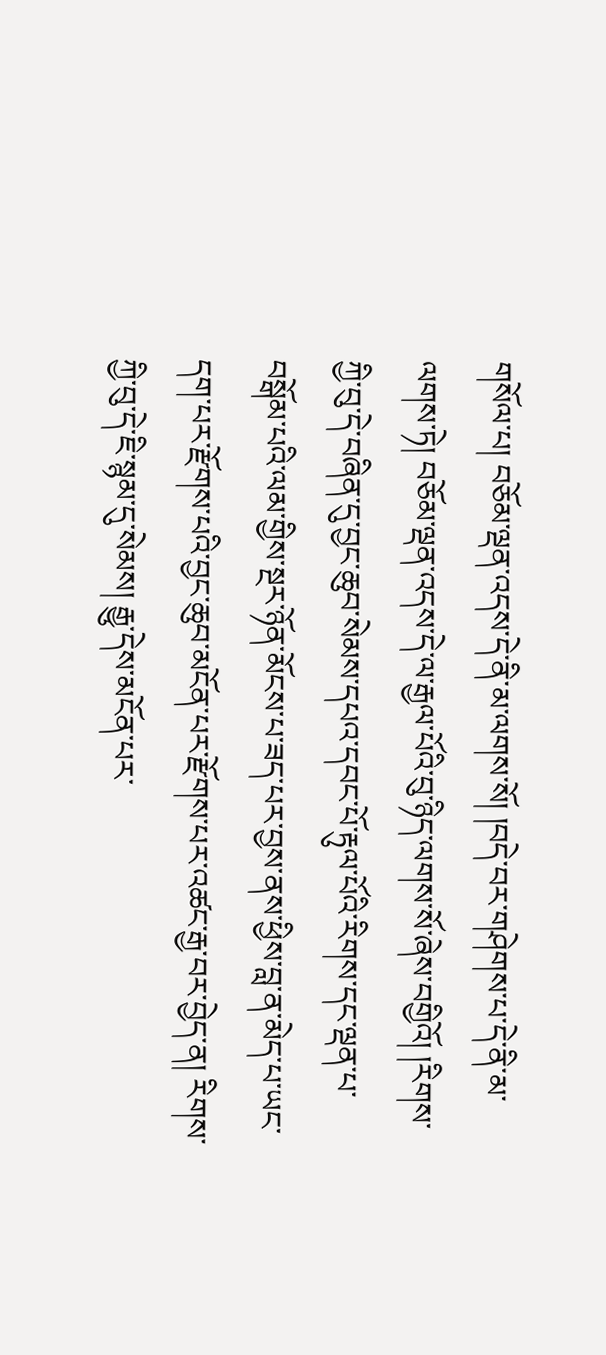གསོལ་པ། བཅོམ་ལྡན་འདས་དེ་ནི་མ་ལགས་སོ། །བདེ་བར་གཤེགས་པ་དེ་ནི་མ་ལགས་ཏེ། བཅོམ་ལྡན་འདས་དེ་ལ་རྒྱལ་པོའི་བུ་ཉིད་ལགས་སོ་ཞེས་བགྱིའོ། །རིགས་ཀྱི་བུ་དེ་བཞིན་དུ་བྱང་ཆུབ་སེམས་དཔའ་དབང་པོ་རྟུལ་པོའི་རིགས་དང་ལྡན་པ་བསྒོམ་པའི་ལམ་གྱིས་སྔར་ཉོན་མོངས་པ་ཟད་པར་བྱས་ནས་ཕྱིས་བླ་ན་མེད་པ་ཡང་དག་པར་རྫོགས་པའི་བྱང་ཆུབ་མངོན་པར་རྫོགས་པར་འཚང་རྒྱ་བར་བྱེད་ན། རིགས་ཀྱི་བུ་དེ་ཇི་སྙམ་དུ་སེམས། རྒྱུ་དེས་མངོན་པར་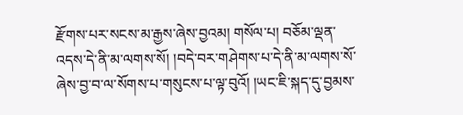རྫོགས་པར་སངས་མ་རྒྱས་ཞེས་བྱའམ། གསོལ་པ། བཅོམ་ལྡན་འདས་དེ་ནི་མ་ལགས་སོ། །བདེ་བར་གཤེགས་པ་དེ་ནི་མ་ལགས་སོ་ཞེས་བྱ་བ་ལ་སོགས་པ་གསུངས་པ་ལྟ་བུའོ། །ཡང་ཇི་སྐད་དུ་བྱམས་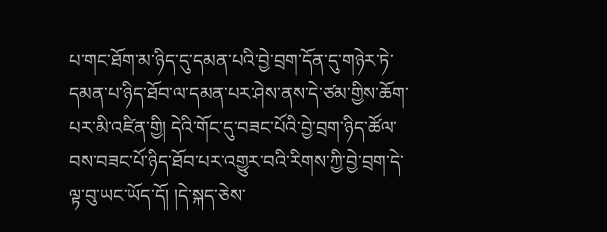པ་གང་ཐོག་མ་ཉིད་དུ་དམན་པའི་བྱེ་བྲག་དོན་དུ་གཉེར་ཏེ་དམན་པ་ཉིད་ཐོབ་ལ་དམན་པར་ཤེས་ནས་དེ་ཙམ་གྱིས་ཆོག་པར་མི་འཛིན་གྱི། དེའི་གོང་དུ་བཟང་པོའི་བྱེ་བྲག་ཉིད་ཚོལ་བས་བཟང་པོ་ཉིད་ཐོབ་པར་འགྱུར་བའི་རིགས་ཀྱི་བྱེ་བྲག་དེ་ལྟ་བུ་ཡང་ཡོད་དོ། །དེ་སྐད་ཅེས་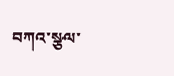བཀའ་སྩལ་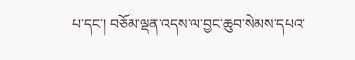པ་དང་། བཅོམ་ལྡན་འདས་ལ་བྱང་ཆུབ་སེམས་དཔའ་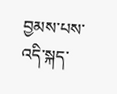བྱམས་པས་འདི་སྐད་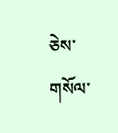ཅེས་གསོལ་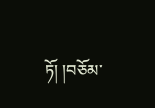ཏོ། །བཅོམ་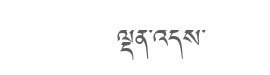ལྡན་འདས་